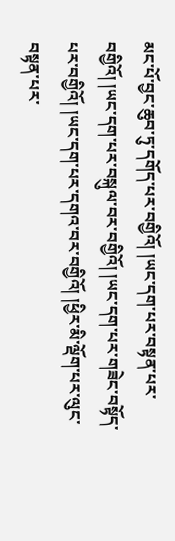མང་པོ་བྱང་ཆུབ་ཏུ་དགོད་པར་བགྱིའོ། །ཡང་དག་པར་བསྟན་པར་བགྱིའོ། །ཡང་དག་པར་བསྐུལ་བར་བགྱིའོ། །ཡང་དག་པར་གཟེང་བསྟོད་པར་བགྱིའོ། །ཡང་དག་པར་དགའ་བར་བགྱིའོ། །ཕྱིར་མི་ལྡོག་པར་ལུང་བསྟན་པར་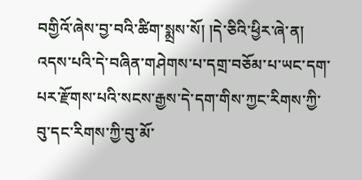བགྱིའོ་ཞེས་བྱ་བའི་ཚིག་སྨྲས་སོ། །དེ་ཅིའི་ཕྱིར་ཞེ་ན། འདས་པའི་དེ་བཞིན་གཤེགས་པ་དགྲ་བཅོམ་པ་ཡང་དག་པར་རྫོགས་པའི་སངས་རྒྱས་དེ་དག་གིས་ཀྱང་རིགས་ཀྱི་བུ་དང་རིགས་ཀྱི་བུ་མོ་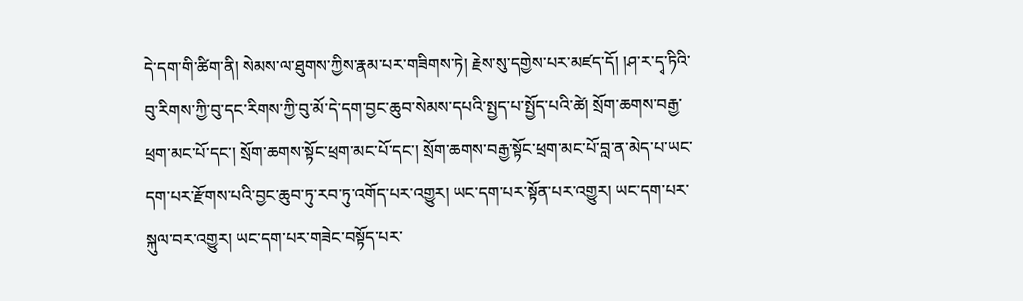དེ་དག་གི་ཚིག་ནི། སེམས་ལ་ཐུགས་ཀྱིས་རྣམ་པར་གཟིགས་ཏེ། རྗེས་སུ་དགྱེས་པར་མཛད་དོ། །ཤ་ར་དྭ་ཏིའི་བུ་རིགས་ཀྱི་བུ་དང་རིགས་ཀྱི་བུ་མོ་དེ་དག་བྱང་ཆུབ་སེམས་དཔའི་སྤྱད་པ་སྤྱོད་པའི་ཚེ། སྲོག་ཆགས་བརྒྱ་ཕྲག་མང་པོ་དང་། སྲོག་ཆགས་སྟོང་ཕྲག་མང་པོ་དང་། སྲོག་ཆགས་བརྒྱ་སྟོང་ཕྲག་མང་པོ་བླ་ན་མེད་པ་ཡང་དག་པར་རྫོགས་པའི་བྱང་ཆུབ་ཏུ་རབ་ཏུ་འགོད་པར་འགྱུར། ཡང་དག་པར་སྟོན་པར་འགྱུར། ཡང་དག་པར་སྐུལ་བར་འགྱུར། ཡང་དག་པར་གཟེང་བསྟོད་པར་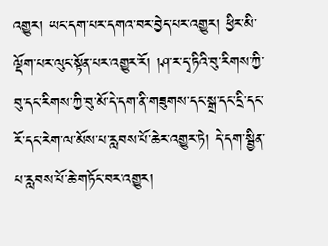འགྱུར། ཡང་དག་པར་དགའ་བར་བྱེད་པར་འགྱུར། ཕྱིར་མི་ལྡོག་པར་ལུང་སྟོན་པར་འགྱུར་རོ། །ཤ་ར་དྭ་ཏིའི་བུ་རིགས་ཀྱི་བུ་དང་རིགས་ཀྱི་བུ་མོ་དེ་དག་ནི་གཟུགས་དང་སྒྲ་དང་དྲི་དང་རོ་དང་རེག་ལ་མོས་པ་རླབས་པོ་ཆེར་འགྱུར་ཏེ། དེ་དག་སྦྱིན་པ་རླབས་པོ་ཆེ་གཏོང་བར་འགྱུར།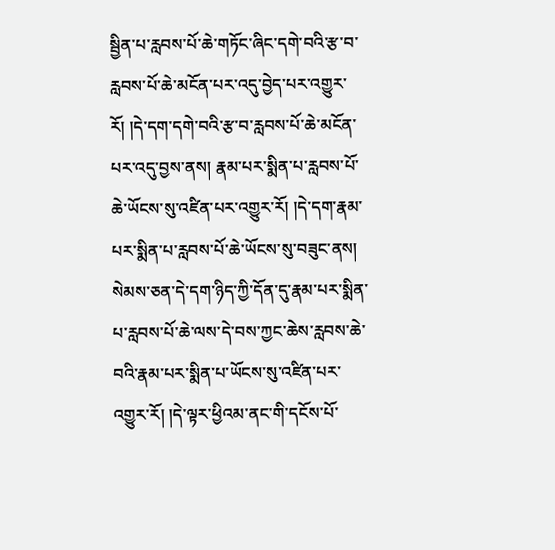སྦྱིན་པ་རླབས་པོ་ཆེ་གཏོང་ཞིང་དགེ་བའི་རྩ་བ་རླབས་པོ་ཆེ་མངོན་པར་འདུ་བྱེད་པར་འགྱུར་རོ། །དེ་དག་དགེ་བའི་རྩ་བ་རླབས་པོ་ཆེ་མངོན་པར་འདུ་བྱས་ནས། རྣམ་པར་སྨིན་པ་རླབས་པོ་ཆེ་ཡོངས་སུ་འཛིན་པར་འགྱུར་རོ། །དེ་དག་རྣམ་པར་སྨིན་པ་རླབས་པོ་ཆེ་ཡོངས་སུ་བཟུང་ནས། སེམས་ཅན་དེ་དག་ཉིད་ཀྱི་དོན་དུ་རྣམ་པར་སྨིན་པ་རླབས་པོ་ཆེ་ལས་དེ་བས་ཀྱང་ཆེས་རླབས་ཆེ་བའི་རྣམ་པར་སྨིན་པ་ཡོངས་སུ་འཛིན་པར་འགྱུར་རོ། །དེ་ལྟར་ཕྱིའམ་ནང་གི་དངོས་པོ་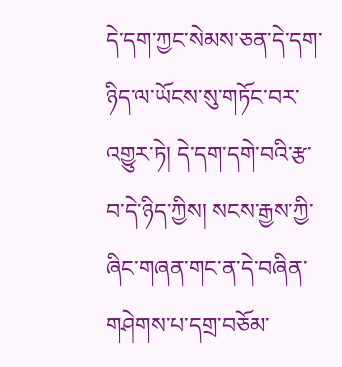དེ་དག་ཀྱང་སེམས་ཅན་དེ་དག་ཉིད་ལ་ཡོངས་སུ་གཏོང་བར་འགྱུར་ཏེ། དེ་དག་དགེ་བའི་རྩ་བ་དེ་ཉིད་ཀྱིས། སངས་རྒྱས་ཀྱི་ཞིང་གཞན་གང་ན་དེ་བཞིན་གཤེགས་པ་དགྲ་བཅོམ་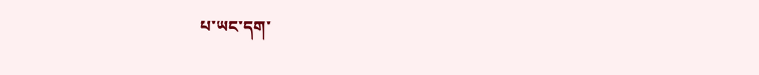པ་ཡང་དག་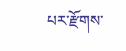པར་རྫོགས་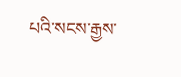པའི་སངས་རྒྱས་